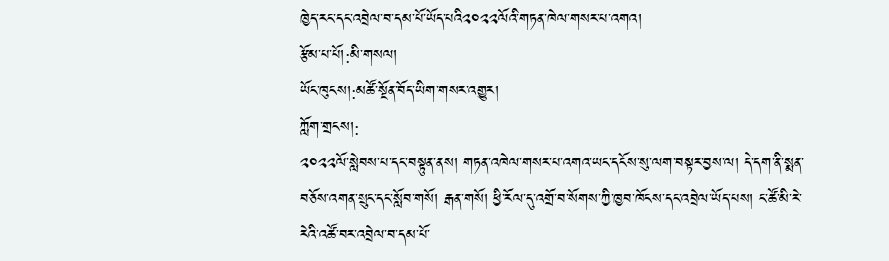ཁྱེད་རང་དང་འབྲེལ་བ་དམ་པོ་ཡོད་པའི༢༠༢༢ལོའི་གཏན་ཁེལ་གསར་པ་འགའ།
རྩོམ་པ་པོ།:མི་གསལ།
ཡོང་ཁུངས།:མཚོ་སྔོན་བོད་ཡིག་གསར་འགྱུར།
ཀློག་གྲངས།:
༢༠༢༢ལོ་སླེབས་པ་དང་བསྟུན་ནས། གཏན་འཁེལ་གསར་པ་འགའ་ཡང་དངོས་སུ་ལག་བསྟར་བྱས་ལ། དེ་དག་ནི་སྨན་བཅོས་འགན་སྲུང་དང་སློབ་གསོ། རྒན་གསོ། ཕྱི་རོལ་དུ་འགྲོ་བ་སོགས་ཀྱི་ཁྱབ་ཁོངས་དང་འབྲེལ་ཡོད་པས། ང་ཚོ་མི་རེ་རེའི་འཚོ་བར་འབྲེལ་བ་དམ་པོ་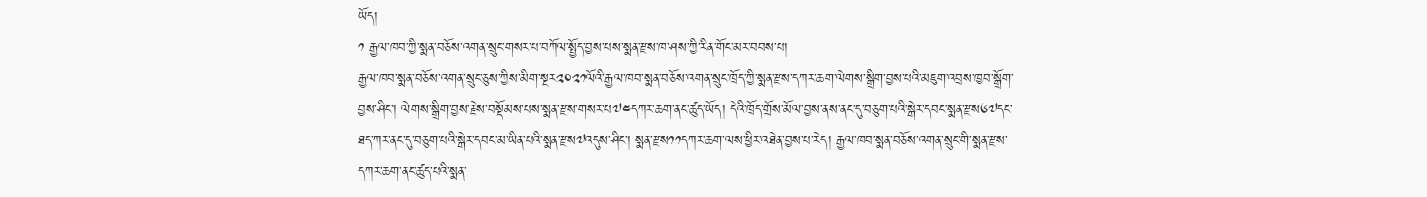ཡོད།
༡ རྒྱལ་ཁབ་ཀྱི་སྨན་བཅོས་འགན་སྲུང་གསར་པ་བཀོལ་སྤྱོད་བྱས་པས་སྨན་རྫས་ཁ་ཤས་ཀྱི་རིན་གོང་མར་བབས་པ།
རྒྱལ་ཁབ་སྨན་བཅོས་འགན་སྲུང་ཅུས་ཀྱིས་མིག་སྔར༢༠༢༡ལོའི་རྒྱལ་ཁབ་སྨན་བཅོས་འགན་སྲུང་ཁྲོད་ཀྱི་སྨན་རྫས་དཀར་ཆག་ལེགས་སྒྲིག་བྱས་པའི་མཇུག་འབྲས་ཁྱབ་སྒྲོག་བྱས་ཤིང་། ལེགས་སྒྲིག་བྱས་རྗེས་བསྡོམས་པས་སྨན་རྫས་གསར་པ༧༤དཀར་ཆག་ནང་ཚུད་ཡོད། དེའི་ཁྲོད་གྲོས་མོལ་བྱས་ནས་ནང་དུ་བཅུག་པའི་སྒེར་དབང་སྨན་རྫས༦༧དང་ཐད་ཀར་ནང་དུ་བཅུག་པའི་སྒེར་དབང་མ་ཡིན་པའི་སྨན་རྫས༧འདུས་ཤིང་། སྨན་རྫས༡༡དཀར་ཆག་ལས་ཕྱིར་འཐེན་བྱས་པ་རེད། རྒྱལ་ཁབ་སྨན་བཅོས་འགན་སྲུང་གི་སྨན་རྫས་དཀར་ཆག་ནང་ཚུད་པའི་སྨན་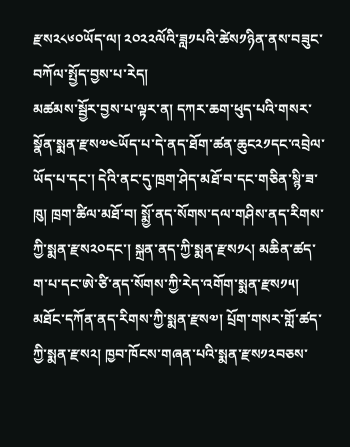རྫས༢༨༦༠ཡོད་ལ། ༢༠༢༢ལོའི་ཟླ༡པའི་ཚེས༡ཉིན་ནས་བཟུང་བཀོལ་སྤྱོད་བྱས་པ་རེད།
མཚམས་སྦྱོར་བྱས་པ་ལྟར་ན། དཀར་ཆག་ཕུད་པའི་གསར་སྣོན་སྨན་རྫས༧༤ཡོད་པ་དེ་ནད་ཐོག་ཚན་ཆུང༢༡དང་འབྲེལ་ཡོད་པ་དང་། དེའི་ནང་དུ་ཁྲག་ཤེད་མཐོ་བ་དང་གཅིན་སྙི་ཟ་ཁུ། ཁྲག་ཚིལ་མཐོ་བ། སྨྱོ་ནད་སོགས་དལ་གཤིས་ནད་རིགས་ཀྱི་སྨན་རྫས༢༠དང་། སྐྲན་ནད་ཀྱི་སྨན་རྫས༡༨། མཆིན་ཚད་ག་པ་དང་ཨེ་ཙི་ནད་སོགས་ཀྱི་རེད་འགོག་སྨན་རྫས༡༥། མཐོང་དཀོན་ནད་རིགས་ཀྱི་སྨན་རྫས༧། པྲོག་གསར་གློ་ཚད་ཀྱི་སྨན་རྫས༢། ཁྱབ་ཁོངས་གཞན་པའི་སྨན་རྫས༡༢བཅས་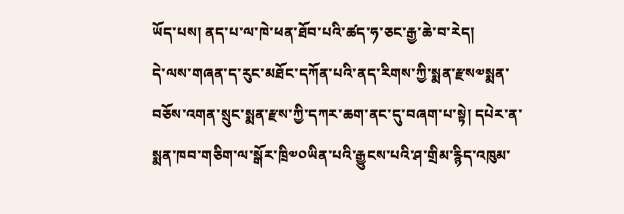ཡོད་པས། ནད་པ་ལ་ཁེ་ཕན་ཐོབ་པའི་ཚད་ཧ་ཅང་རྒྱ་ཆེ་བ་རེད།
དེ་ལས་གཞན་ད་རུང་མཐོང་དཀོན་པའི་ནད་རིགས་ཀྱི་སྨན་རྫས༧སྨན་བཅོས་འགན་སྲུང་སྨན་རྫས་ཀྱི་དཀར་ཆག་ནང་དུ་བཞག་པ་སྟེ། དཔེར་ན་སྨན་ཁབ་གཅིག་ལ་སྒོར་ཁྲི༧༠ཡིན་པའི་རྒྱུངས་པའི་ཤ་གྲིམ་རྙིད་འཁུམ་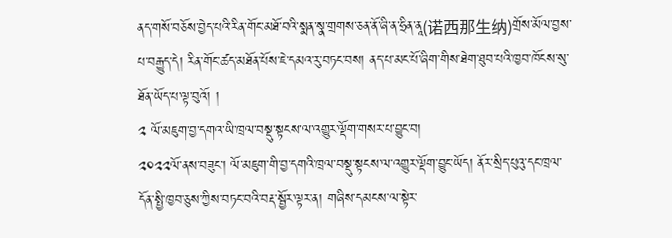ནད་གསོ་བཅོས་བྱེད་པའི་རིན་གོང་མཐོ་བའི་སྨན་སྣ་གྲགས་ཅན་ནོ་ཞི་ན་ཧྲིན་ནཱ(诺西那生纳)གྲོས་མོལ་བྱས་པ་བརྒྱུད་དེ། རིན་གོང་ཚད་མཐོན་པོས་ཇེ་དམའ་རུ་བཏང་བས། ནད་པ་མང་པོ་ཞིག་གིས་ཐེག་ཐུབ་པའི་ཁྱབ་ཁོངས་སུ་ཐོན་ཡོད་པ་ལྟ་བུའོ། །
༢ ལོ་མཇུག་བྱ་དགའ་ཡི་ཁྲལ་བསྡུ་སྟངས་ལ་འགྱུར་ལྡོག་གསར་པ་བྱུང་བ།
༢༠༢༢ལོ་ནས་བཟུང་། ལོ་མཇུག་གི་བྱ་དགའི་ཁྲལ་བསྡུ་སྟངས་ལ་འགྱུར་ལྡོག་བྱུང་ཡོད། ནོར་སྲིད་པུའུ་དང་ཁྲལ་དོན་སྤྱི་ཁྱབ་ཅུས་ཀྱིས་བཏང་བའི་བརྡ་སྦྱོར་ལྟར་ན། གཞིས་དམངས་ལ་སྟེར་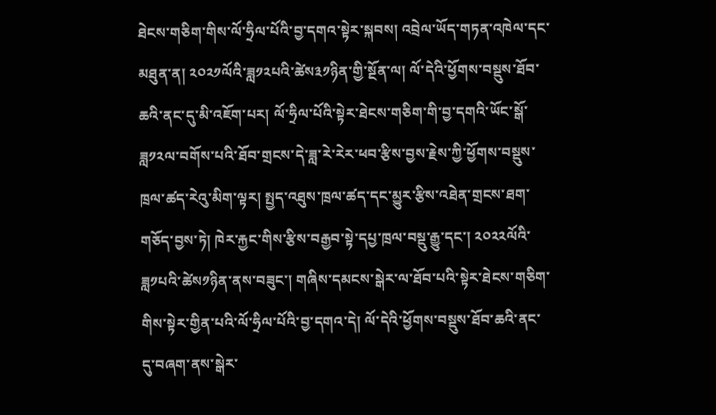ཐེངས་གཅིག་གིས་ལོ་ཧྲིལ་པོའི་བྱ་དགའ་སྟེར་སྐབས། འབྲེལ་ཡོད་གཏན་འཁེལ་དང་མཐུན་ན། ༢༠༢༡ལོའི་ཟླ༡༢པའི་ཚེས༣༡ཉིན་གྱི་སྔོན་ལ། ལོ་དེའི་ཕྱོགས་བསྡུས་ཐོབ་ཆའི་ནང་དུ་མི་འཇོག་པར། ལོ་ཧྲིལ་པོའི་སྟེར་ཐེངས་གཅིག་གི་བྱ་དགའི་ཡོང་སྒོ་ཟླ༡༢ལ་བགོས་པའི་ཐོབ་གྲངས་དེ་ཟླ་རེ་རེར་ཕབ་རྩིས་བྱས་རྗེས་ཀྱི་ཕྱོགས་བསྡུས་ཁྲལ་ཚད་རེའུ་མིག་ལྟར། སྤྱད་འཐུས་ཁྲལ་ཚད་དང་མྱུར་རྩིས་འཐེན་གྲངས་ཐག་གཅོད་བྱས་ཏེ། ཁེར་རྐྱང་གིས་རྩིས་བརྒྱབ་སྟེ་དཔྱ་ཁྲལ་བསྡུ་རྒྱུ་དང་། ༢༠༢༢ལོའི་ཟླ༡པའི་ཚེས༡ཉིན་ནས་བཟུང་། གཞིས་དམངས་སྒེར་ལ་ཐོབ་པའི་སྟེར་ཐེངས་གཅིག་གིས་སྟེར་གྱིན་པའི་ལོ་ཧྲིལ་པོའི་བྱ་དགའ་དེ། ལོ་དེའི་ཕྱོགས་བསྡུས་ཐོབ་ཆའི་ནང་དུ་བཞག་ནས་སྒེར་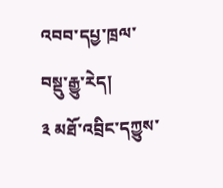འབབ་དཔྱ་ཁྲལ་བསྡུ་རྒྱུ་རེད།
༣ མཐོ་འབྲིང་དཀྱུས་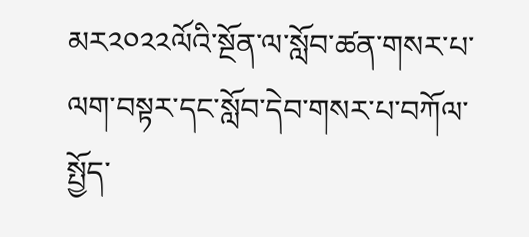མར༢༠༢༢ལོའི་སྔོན་ལ་སློབ་ཚན་གསར་པ་ལག་བསྟར་དང་སློབ་དེབ་གསར་པ་བཀོལ་སྤྱོད་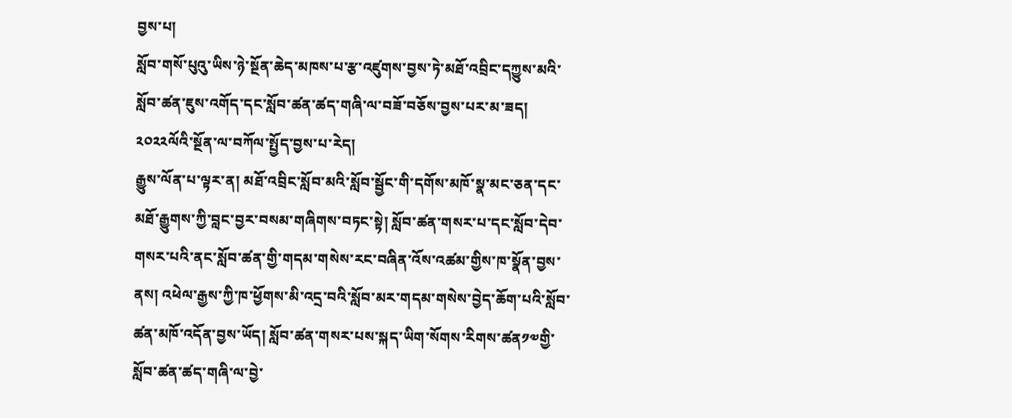བྱས་པ།
སློབ་གསོ་པུའུ་ཡིས་ཉེ་སྔོན་ཆེད་མཁས་པ་རྩ་འཛུགས་བྱས་ཏེ་མཐོ་འབྲིང་དཀྱུས་མའི་སློབ་ཚན་ཇུས་འགོད་དང་སློབ་ཚན་ཚད་གཞི་ལ་བཟོ་བཅོས་བྱས་པར་མ་ཟད། ༢༠༢༢ལོའི་སྔོན་ལ་བཀོལ་སྤྱོད་བྱས་པ་རེད།
རྒྱུས་ལོན་པ་ལྟར་ན། མཐོ་འབྲིང་སློབ་མའི་སློབ་སྦྱོང་གི་དགོས་མཁོ་སྣ་མང་ཅན་དང་མཐོ་རྒྱུགས་ཀྱི་བླང་བྱར་བསམ་གཞིགས་བཏང་སྟེ། སློབ་ཚན་གསར་པ་དང་སློབ་དེབ་གསར་པའི་ནང་སློབ་ཚན་གྱི་གདམ་གསེས་རང་བཞིན་འོས་འཚམ་གྱིས་ཁ་སྣོན་བྱས་ནས། འཕེལ་རྒྱས་ཀྱི་ཁ་ཕྱོགས་མི་འདྲ་བའི་སློབ་མར་གདམ་གསེས་བྱེད་ཆོག་པའི་སློབ་ཚན་མཁོ་འདོན་བྱས་ཡོད། སློབ་ཚན་གསར་པས་སྐད་ཡིག་སོགས་རིགས་ཚན༡༧གྱི་སློབ་ཚན་ཚད་གཞི་ལ་བྱེ་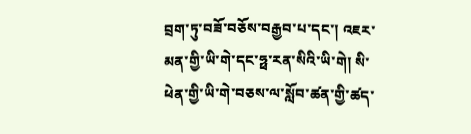བྲག་ཏུ་བཟོ་བཅོས་བརྒྱབ་པ་དང་། འཇར་མན་གྱི་ཡི་གེ་དང་ཧྥ་རན་སིའི་ཡི་གེ། སི་ཕེན་གྱི་ཡི་གེ་བཅས་ལ་སློབ་ཚན་གྱི་ཚད་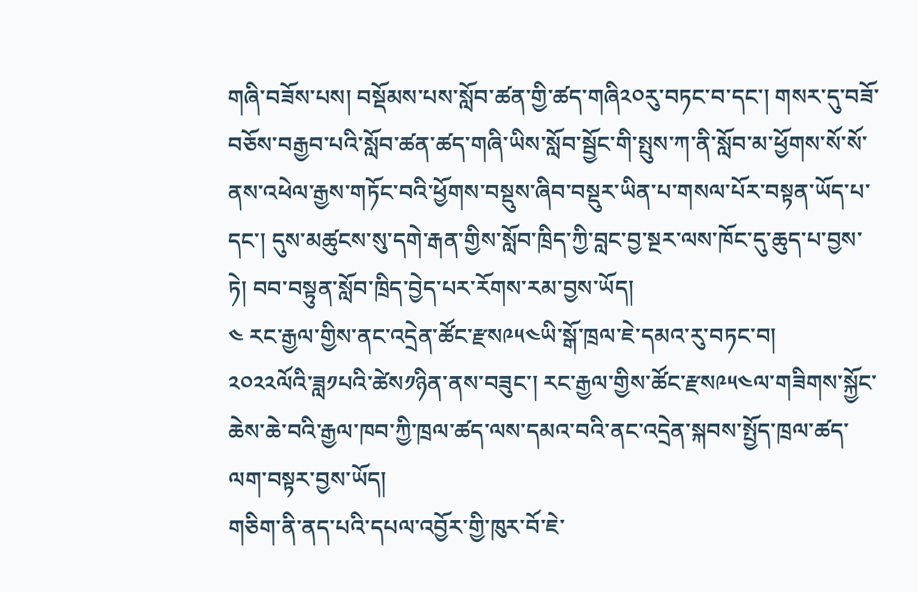གཞི་བཟོས་པས། བསྡོམས་པས་སློབ་ཚན་གྱི་ཚད་གཞི༢༠རུ་བཏང་བ་དང་། གསར་དུ་བཟོ་བཅོས་བརྒྱབ་པའི་སློབ་ཚན་ཚད་གཞི་ཡིས་སློབ་སྦྱོང་གི་སྤུས་ཀ་ནི་སློབ་མ་ཕྱོགས་སོ་སོ་ནས་འཕེལ་རྒྱས་གཏོང་བའི་ཕྱོགས་བསྡུས་ཞིབ་བསྡུར་ཡིན་པ་གསལ་པོར་བསྟན་ཡོད་པ་དང་། དུས་མཚུངས་སུ་དགེ་རྒན་གྱིས་སློབ་ཁྲིད་ཀྱི་བླང་བྱ་སྔར་ལས་ཁོང་དུ་ཆུད་པ་བྱས་ཏེ། བབ་བསྟུན་སློབ་ཁྲིད་བྱེད་པར་རོགས་རམ་བྱས་ཡོད།
༤ རང་རྒྱལ་གྱིས་ནང་འདྲེན་ཚོང་རྫས༩༥༤ཡི་སྒོ་ཁྲལ་ཇེ་དམའ་རུ་བཏང་བ།
༢༠༢༢ལོའི་ཟླ༡པའི་ཚེས༡ཉིན་ནས་བཟུང་། རང་རྒྱལ་གྱིས་ཚོང་རྫས༩༥༤ལ་གཟིགས་སྐྱོང་ཆེས་ཆེ་བའི་རྒྱལ་ཁབ་ཀྱི་ཁྲལ་ཚད་ལས་དམའ་བའི་ནང་འདྲེན་སྐབས་སྤྱོད་ཁྲལ་ཚད་ལག་བསྟར་བྱས་ཡོད།
གཅིག་ནི་ནད་པའི་དཔལ་འབྱོར་གྱི་ཁུར་བོ་ཇེ་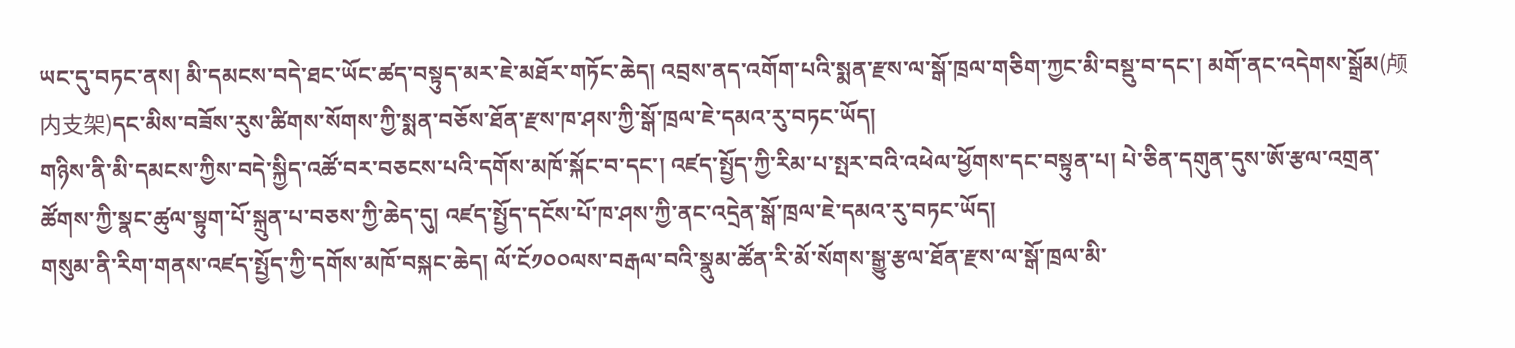ཡང་དུ་བཏང་ནས། མི་དམངས་བདེ་ཐང་ཡོང་ཚད་བསྟུད་མར་ཇེ་མཐོར་གཏོང་ཆེད། འབྲས་ནད་འགོག་པའི་སྨན་རྫས་ལ་སྒོ་ཁྲལ་གཅིག་ཀྱང་མི་བསྡུ་བ་དང་། མགོ་ནང་འདེགས་སྒྲོམ(颅内支架)དང་མིས་བཟོས་རུས་ཚིགས་སོགས་ཀྱི་སྨན་བཅོས་ཐོན་རྫས་ཁ་ཤས་ཀྱི་སྒོ་ཁྲལ་ཇེ་དམའ་རུ་བཏང་ཡོད།
གཉིས་ནི་མི་དམངས་ཀྱིས་བདེ་སྐྱིད་འཚོ་བར་བཅངས་པའི་དགོས་མཁོ་སྐོང་བ་དང་། འཛད་སྤྱོད་ཀྱི་རིམ་པ་སྤར་བའི་འཕེལ་ཕྱོགས་དང་བསྟུན་པ། པེ་ཅིན་དགུན་དུས་ཨོ་རྩལ་འགྲན་ཚོགས་ཀྱི་སྣང་ཚུལ་སྟུག་པོ་སྐྲུན་པ་བཅས་ཀྱི་ཆེད་དུ། འཛད་སྤྱོད་དངོས་པོ་ཁ་ཤས་ཀྱི་ནང་འདྲེན་སྒོ་ཁྲལ་ཇེ་དམའ་རུ་བཏང་ཡོད།
གསུམ་ནི་རིག་གནས་འཛད་སྤྱོད་ཀྱི་དགོས་མཁོ་བསྐང་ཆེད། ལོ་ངོ༡༠༠ལས་བརྒལ་བའི་སྣུམ་ཚོན་རི་མོ་སོགས་སྒྱུ་རྩལ་ཐོན་རྫས་ལ་སྒོ་ཁྲལ་མི་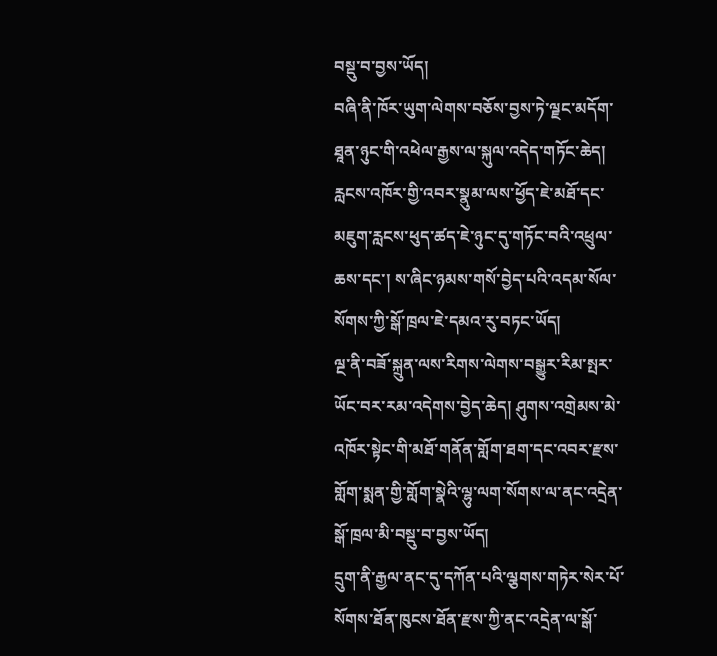བསྡུ་བ་བྱས་ཡོད།
བཞི་ནི་ཁོར་ཡུག་ལེགས་བཅོས་བྱས་ཏེ་ལྗང་མདོག་ཐཱན་ཉུང་གི་འཕེལ་རྒྱས་ལ་སྐུལ་འདེད་གཏོང་ཆེད། རླངས་འཁོར་གྱི་འབར་སྣུམ་ལས་ཕྱོད་ཇེ་མཐོ་དང་མཇུག་རླངས་ཕུད་ཚད་ཇེ་ཉུང་དུ་གཏོང་བའི་འཕྲུལ་ཆས་དང་། ས་ཞིང་ཉམས་གསོ་བྱེད་པའི་འདམ་སོལ་སོགས་ཀྱི་སྒོ་ཁྲལ་ཇེ་དམའ་རུ་བཏང་ཡོད།
ལྔ་ནི་བཟོ་སྐྲུན་ལས་རིགས་ལེགས་བསྒྱུར་རིམ་སྤར་ཡོང་བར་རམ་འདེགས་བྱེད་ཆེད། ཤུགས་འགྲེམས་མེ་འཁོར་སྟེང་གི་མཐོ་གནོན་གློག་ཐག་དང་འབར་རྫས་གློག་སྨན་གྱི་གློག་སྣེའི་ལྷུ་ལག་སོགས་ལ་ནང་འདྲེན་སྒོ་ཁྲལ་མི་བསྡུ་བ་བྱས་ཡོད།
དྲུག་ནི་རྒྱལ་ནང་དུ་དཀོན་པའི་ལྕགས་གཏེར་སེར་པོ་སོགས་ཐོན་ཁུངས་ཐོན་རྫས་ཀྱི་ནང་འདྲེན་ལ་སྒོ་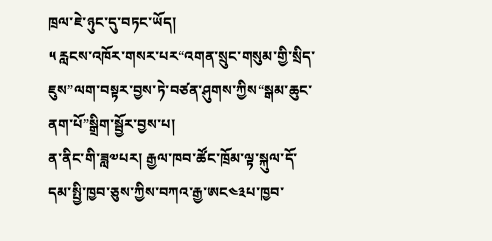ཁྲལ་ཇེ་ཉུང་དུ་བཏང་ཡོད།
༥ རླངས་འཁོར་གསར་པར“འགན་སྲུང་གསུམ་གྱི་སྲིད་ཇུས”ལག་བསྟར་བྱས་ཏེ་བཙན་ཤུགས་ཀྱིས“སྒམ་ཆུང་ནག་པོ”སྒྲིག་སྦྱོར་བྱས་པ།
ན་ནིང་གི་ཟླ༧པར། རྒྱལ་ཁབ་ཚོང་ཁྲོམ་ལྟ་སྐུལ་དོ་དམ་སྤྱི་ཁྱབ་ཅུས་ཀྱིས་བཀའ་རྒྱ་ཨང༤༣པ་ཁྱབ་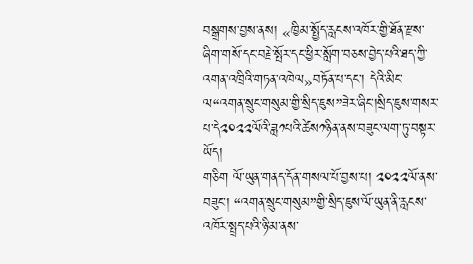བསྒྲགས་བྱས་ནས། «ཁྱིམ་སྤྱོད་རླངས་འཁོར་གྱི་ཐོན་རྫས་ཞིག་གསོ་དང་བརྗེ་སྤོར་དང་ཕྱིར་སློག་བཅས་བྱེད་པའི་ཐད་ཀྱི་འགན་འཁྲིའི་གཏན་འཁེལ»བཏོན་པ་དང་། དེའི་མིང་ལ“འགན་སྲུང་གསུམ་གྱི་སྲིད་ཇུས”ཟེར་ཞིང་།སྲིད་ཇུས་གསར་པ་དེ༢༠༢༢ལོའི་ཟླ༡པའི་ཚེས༡ཉིན་ནས་བཟུང་ལག་ཏུ་བསྟར་ཡོད།
གཅིག ལོ་ཡུན་གནད་དོན་གསལ་པོ་བྱས་པ། ༢༠༢༢ལོ་ནས་བཟུང་། “འགན་སྲུང་གསུམ”གྱི་སྲིད་ཇུས་ལོ་ཡུན་ནི་རླངས་འཁོར་སྤྲད་པའི་ཉི་མ་ནས་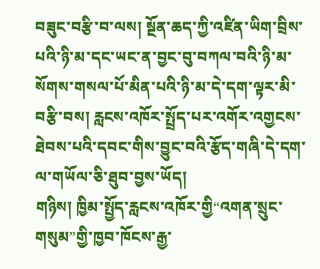བཟུང་བརྩི་བ་ལས། སྔོན་ཆད་ཀྱི་འཛིན་ཡིག་བྲིས་པའི་ཉི་མ་དང་ཡང་ན་བྱང་བུ་བཀལ་བའི་ཉི་མ་སོགས་གསལ་པོ་མིན་པའི་ཉི་མ་དེ་དག་ལྟར་མི་བརྩི་བས། རླངས་འཁོར་སྤྲོད་པར་འགོར་འགྱངས་ཐེབས་པའི་དབང་གིས་བྱུང་བའི་རྩོད་གཞི་དེ་དག་ལ་གཡོལ་ཅི་ཐུབ་བྱས་ཡོད།
གཉིས། ཁྱིམ་སྤྱོད་རླངས་འཁོར་གྱི“འགན་སྲུང་གསུམ”གྱི་ཁྱབ་ཁོངས་རྒྱ་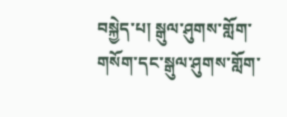བསྐྱེད་པ། སྒུལ་ཤུགས་གློག་གསོག་དང་སྒུལ་ཤུགས་གློག་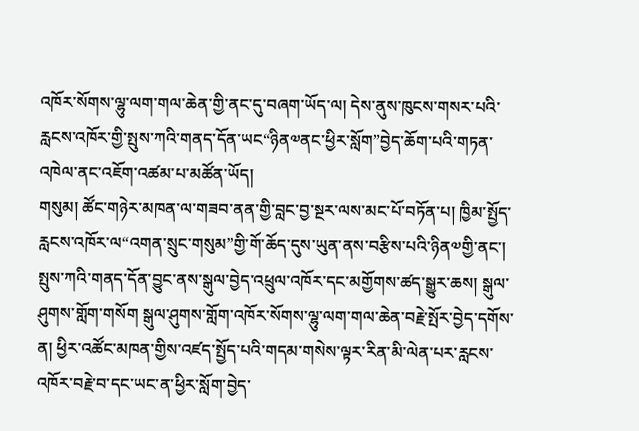འཁོར་སོགས་ལྷུ་ལག་གལ་ཆེན་གྱི་ནང་དུ་བཞག་ཡོད་ལ། དེས་ནུས་ཁུངས་གསར་པའི་རླངས་འཁོར་གྱི་སྤུས་ཀའི་གནད་དོན་ཡང“ཉིན༧ནང་ཕྱིར་སློག”བྱེད་ཆོག་པའི་གཏན་འཁེལ་ནང་འཇོག་འཚམ་པ་མཚོན་ཡོད།
གསུམ། ཚོང་གཉེར་མཁན་ལ་གཟབ་ནན་གྱི་བླང་བྱ་སྔར་ལས་མང་པོ་བཏོན་པ། ཁྱིམ་སྤྱོད་རླངས་འཁོར་ལ“འགན་སྲུང་གསུམ”གྱི་གོ་ཆོད་དུས་ཡུན་ནས་བརྩིས་པའི་ཉིན༧གྱི་ནང་། སྤུས་ཀའི་གནད་དོན་བྱུང་ནས་སྒུལ་བྱེད་འཕྲུལ་འཁོར་དང་མགྱོགས་ཚད་སྒྱུར་ཆས། སྒུལ་ཤུགས་གློག་གསོག སྒུལ་ཤུགས་གློག་འཁོར་སོགས་ལྷུ་ལག་གལ་ཆེན་བརྗེ་སྤོར་བྱེད་དགོས་ན། ཕྱིར་འཚོང་མཁན་གྱིས་འཛད་སྤྱོད་པའི་གདམ་གསེས་ལྟར་རིན་མི་ལེན་པར་རླངས་འཁོར་བརྗེ་བ་དང་ཡང་ན་ཕྱིར་སློག་བྱེད་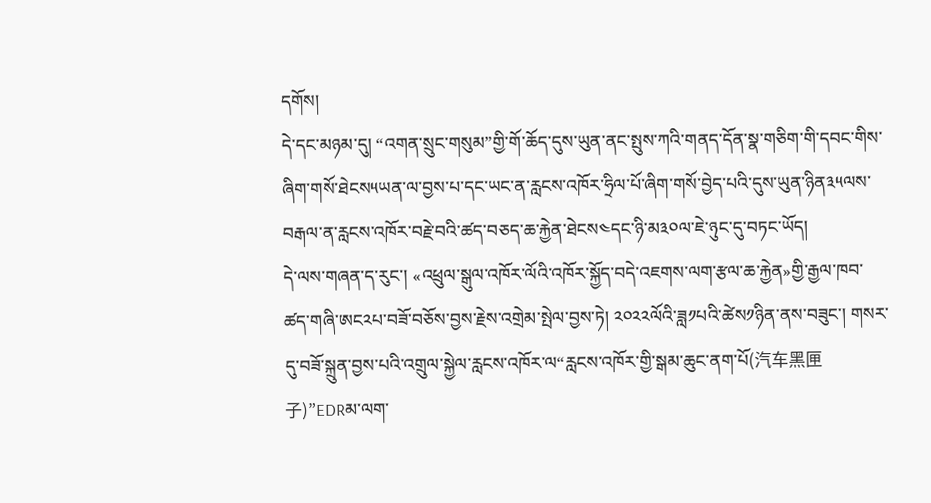དགོས།
དེ་དང་མཉམ་དུ། “འགན་སྲུང་གསུམ”གྱི་གོ་ཆོད་དུས་ཡུན་ནང་སྤུས་ཀའི་གནད་དོན་སྣ་གཅིག་གི་དབང་གིས་ཞིག་གསོ་ཐེངས༥ཡན་ལ་བྱས་པ་དང་ཡང་ན་རླངས་འཁོར་ཧྲིལ་པོ་ཞིག་གསོ་བྱེད་པའི་དུས་ཡུན་ཉིན༣༥ལས་བརྒལ་ན་རླངས་འཁོར་བརྗེ་བའི་ཚད་བཅད་ཆ་རྐྱེན་ཐེངས༤དང་ཉི་མ༣༠ལ་ཇེ་ཉུང་དུ་བཏང་ཡོད།
དེ་ལས་གཞན་ད་རུང་། «འཕྲུལ་སྒུལ་འཁོར་ལོའི་འཁོར་སྐྱོད་བདེ་འཇགས་ལག་རྩལ་ཆ་རྐྱེན»གྱི་རྒྱལ་ཁབ་ཚད་གཞི་ཨང༢པ་བཟོ་བཅོས་བྱས་རྗེས་འགྲེམ་སྤེལ་བྱས་ཏེ། ༢༠༢༢ལོའི་ཟླ༡པའི་ཚེས༡ཉིན་ནས་བཟུང་། གསར་དུ་བཟོ་སྐྲུན་བྱས་པའི་འགྲུལ་སྐྱེལ་རླངས་འཁོར་ལ“རླངས་འཁོར་གྱི་སྒམ་ཆུང་ནག་པོ(汽车黑匣子)”EDRམ་ལག་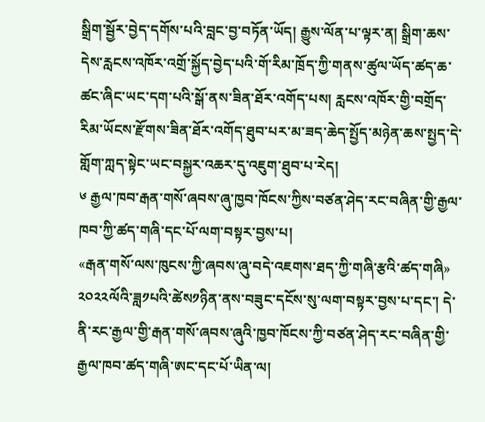སྒྲིག་སྦྱོར་བྱེད་དགོས་པའི་བླང་བྱ་བཏོན་ཡོད། རྒྱུས་ལོན་པ་ལྟར་ན། སྒྲིག་ཆས་དེས་རླངས་འཁོར་འགྲོ་སྐྱོད་བྱེད་པའི་གོ་རིམ་ཁྲོད་ཀྱི་གནས་ཚུལ་ཡོད་ཚད་ཆ་ཚང་ཞིང་ཡང་དག་པའི་སྒོ་ནས་ཟིན་ཐོར་འགོད་པས། རླངས་འཁོར་གྱི་བགྲོད་རིམ་ཡོངས་རྫོགས་ཟིན་ཐོར་འགོད་ཐུབ་པར་མ་ཟད་ཆེད་སྤྱོད་མཉེན་ཆས་སྤྱད་དེ་གློག་ཀླད་སྟེང་ཡང་བསྐྱར་འཆར་དུ་འཇུག་ཐུབ་པ་རེད།
༦ རྒྱལ་ཁབ་རྒན་གསོ་ཞབས་ཞུ་ཁྱབ་ཁོངས་ཀྱིས་བཙན་ཤེད་རང་བཞིན་གྱི་རྒྱལ་ཁབ་ཀྱི་ཚད་གཞི་དང་པོ་ལག་བསྟར་བྱས་པ།
«རྒན་གསོ་ལས་ཁུངས་ཀྱི་ཞབས་ཞུ་བདེ་འཇགས་ཐད་ཀྱི་གཞི་རྩའི་ཚད་གཞི» ༢༠༢༢ལོའི་ཟླ༡པའི་ཚེས༡ཉིན་ནས་བཟུང་དངོས་སུ་ལག་བསྟར་བྱས་པ་དང་། དེ་ནི་རང་རྒྱལ་གྱི་རྒན་གསོ་ཞབས་ཞུའི་ཁྱབ་ཁོངས་ཀྱི་བཙན་ཤེད་རང་བཞིན་གྱི་རྒྱལ་ཁབ་ཚད་གཞི་ཨང་དང་པོ་ཡིན་ལ།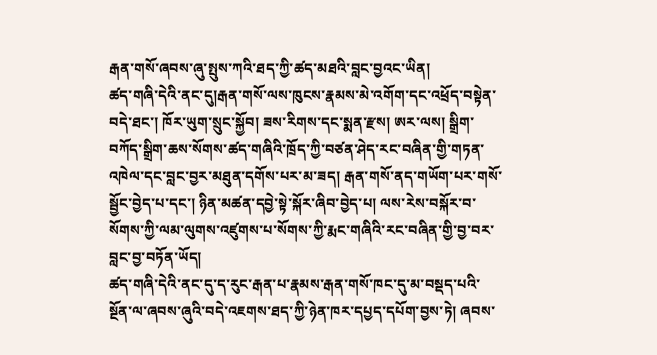རྒན་གསོ་ཞབས་ཞུ་སྤུས་ཀའི་ཐད་ཀྱི་ཚད་མཐའི་བླང་བྱའང་ཡིན།
ཚད་གཞི་དེའི་ནང་དུ།རྒན་གསོ་ལས་ཁུངས་རྣམས་མེ་འགོག་དང་འཕྲོད་བསྟེན་བདེ་ཐང་། ཁོར་ཡུག་སྲུང་སྐྱོབ། ཟས་རིགས་དང་སྨན་རྫས། ཨར་ལས། སྒྲིག་བཀོད་སྒྲིག་ཆས་སོགས་ཚད་གཞིའི་ཁྲོད་ཀྱི་བཙན་ཤེད་རང་བཞིན་གྱི་གཏན་འཁེལ་དང་བླང་བྱར་མཐུན་དགོས་པར་མ་ཟད། རྒན་གསོ་ནད་གཡོག་པར་གསོ་སྦྱོང་བྱེད་པ་དང་། ཉིན་མཚན་དབྱེ་སྟེ་སྐོར་ཞིབ་བྱེད་པ། ལས་རེས་བསྐོར་བ་སོགས་ཀྱི་ལམ་ལུགས་འཛུགས་པ་སོགས་ཀྱི་རྨང་གཞིའི་རང་བཞིན་གྱི་བྱ་བར་བླང་བྱ་བཏོན་ཡོད།
ཚད་གཞི་དེའི་ནང་དུ་ད་རུང་རྒན་པ་རྣམས་རྒན་གསོ་ཁང་དུ་མ་བསྡད་པའི་སྔོན་ལ་ཞབས་ཞུའི་བདེ་འཇགས་ཐད་ཀྱི་ཉེན་ཁར་དཔྱད་དཔོག་བྱས་ཏེ། ཞབས་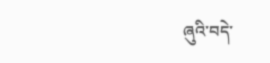ཞུའི་བདེ་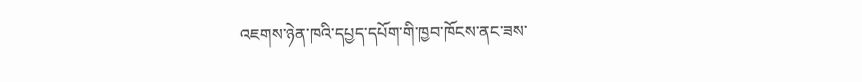འཇགས་ཉེན་ཁའི་དཔྱད་དཔོག་གི་ཁྱབ་ཁོངས་ནང་ཟས་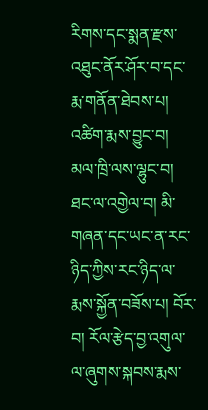རིགས་དང་སྨན་རྫས་འཐུང་ནོར་ཤོར་བ་དང་རྨ་གནོན་ཐེབས་པ། འཚིག་རྨས་བྱུང་བ། མལ་ཁྲི་ལས་ལྷུང་བ། ཐང་ལ་འགྱེལ་བ། མི་གཞན་དང་ཡང་ན་རང་ཉིད་ཀྱིས་རང་ཉིད་ལ་རྨས་སྐྱོན་བཟོས་པ། བོར་བ། རོལ་རྩེད་བྱ་འགུལ་ལ་ཞུགས་སྐབས་རྨས་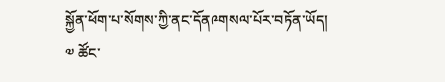སྐྱོན་ཕོག་པ་སོགས་ཀྱི་ནང་དོན༩གསལ་པོར་བཏོན་ཡོད།
༧ ཚོང་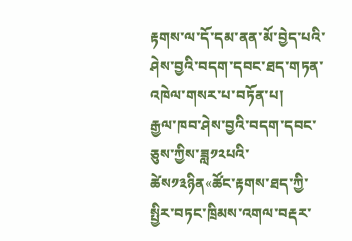རྟགས་ལ་དོ་དམ་ནན་མོ་བྱེད་པའི་ཤེས་བྱའི་བདག་དབང་ཐད་གཏན་འཁེལ་གསར་པ་བཏོན་པ།
རྒྱལ་ཁབ་ཤེས་བྱའི་བདག་དབང་ཅུས་ཀྱིས་ཟླ༡༢པའི་ཚེས༡༣ཉིན«ཚོང་རྟགས་ཐད་ཀྱི་སྤྱིར་བཏང་ཁྲིམས་འགལ་བརྡར་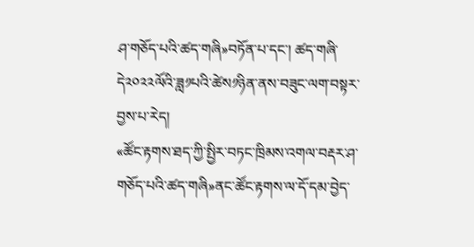ཤ་གཅོད་པའི་ཚད་གཞི»བཏོན་པ་དང་། ཚད་གཞི་དེ༢༠༢༢ལོའི་ཟླ༡པའི་ཚེས༡ཉིན་ནས་བཟུང་ལག་བསྟར་བྱས་པ་རེད།
«ཚོང་རྟགས་ཐད་ཀྱི་སྤྱིར་བཏང་ཁྲིམས་འགལ་བརྡར་ཤ་གཅོད་པའི་ཚད་གཞི»ནང་ཚོང་རྟགས་ལ་དོ་དམ་བྱེད་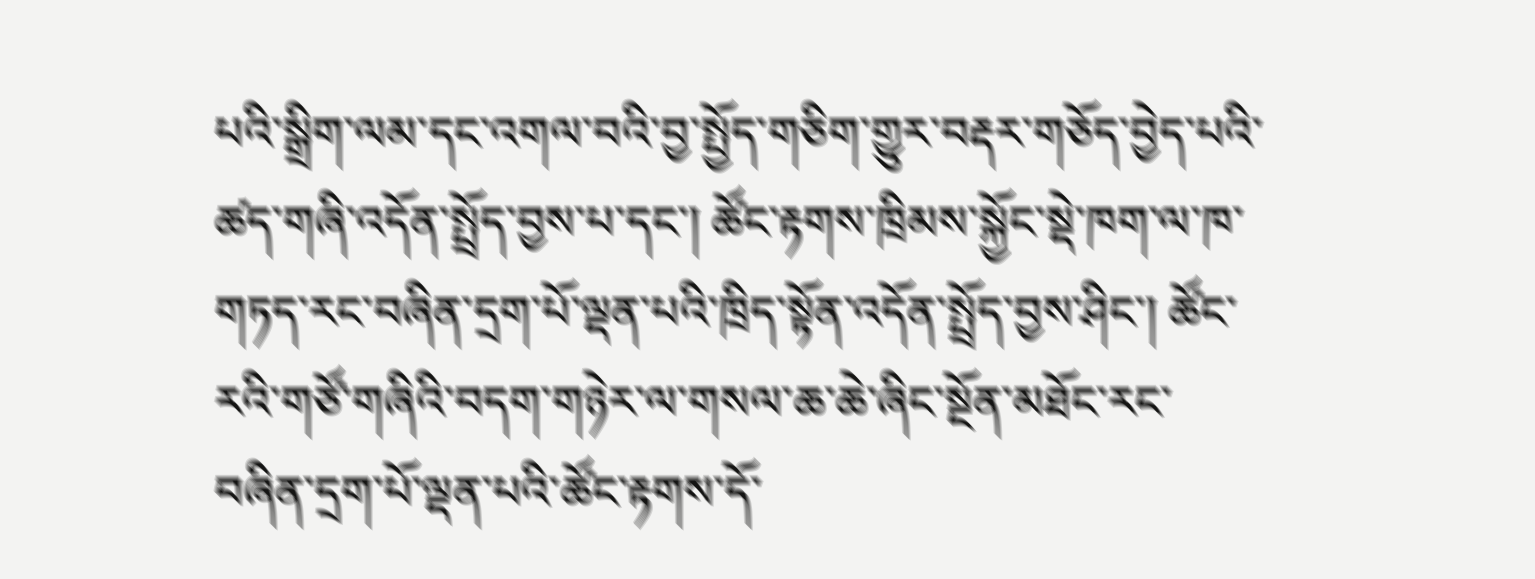པའི་སྒྲིག་ལམ་དང་འགལ་བའི་བྱ་སྤྱོད་གཅིག་གྱུར་བརྡར་གཅོད་བྱེད་པའི་ཚད་གཞི་འདོན་སྤྲོད་བྱས་པ་དང་། ཚོང་རྟགས་ཁྲིམས་སྐྱོང་སྡེ་ཁག་ལ་ཁ་གཏད་རང་བཞིན་དྲག་པོ་ལྡན་པའི་ཁྲིད་སྟོན་འདོན་སྤྲོད་བྱས་ཤིང་། ཚོང་རའི་གཙོ་གཞིའི་བདག་གཉེར་ལ་གསལ་ཆ་ཆེ་ཞིང་སྔོན་མཐོང་རང་བཞིན་དྲག་པོ་ལྡན་པའི་ཚོང་རྟགས་དོ་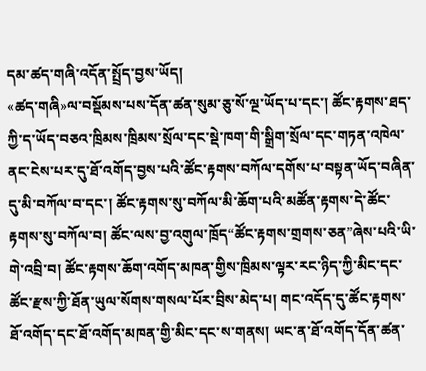དམ་ཚད་གཞི་འདོན་སྤྲོད་བྱས་ཡོད།
«ཚད་གཞི»ལ་བསྡོམས་པས་དོན་ཚན་སུམ་ཅུ་སོ་ལྔ་ཡོད་པ་དང་། ཚོང་རྟགས་ཐད་ཀྱི་ད་ཡོད་བཅའ་ཁྲིམས་ཁྲིམས་སྲོལ་དང་སྡེ་ཁག་གི་སྒྲིག་སྲོལ་དང་གཏན་འཁེལ་ནང་ངེས་པར་དུ་ཐོ་འགོད་བྱས་པའི་ཚོང་རྟགས་བཀོལ་དགོས་པ་བསྟན་ཡོད་བཞིན་དུ་མི་བཀོལ་བ་དང་། ཚོང་རྟགས་སུ་བཀོལ་མི་ཆོག་པའི་མཚོན་རྟགས་དེ་ཚོང་རྟགས་སུ་བཀོལ་བ། ཚོང་ལས་བྱ་འགུལ་ཁྲོད“ཚོང་རྟགས་གྲགས་ཅན”ཞེས་པའི་ཡི་གེ་འབྲི་བ། ཚོང་རྟགས་ཆོག་འགོད་མཁན་གྱིས་ཁྲིམས་ལྟར་རང་ཉིད་ཀྱི་མིང་དང་ཚོང་རྫས་ཀྱི་ཐོན་ཡུལ་སོགས་གསལ་པོར་བྲིས་མེད་པ། གང་འདོད་དུ་ཚོང་རྟགས་ཐོ་འགོད་དང་ཐོ་འགོད་མཁན་གྱི་མིང་དང་ས་གནས། ཡང་ན་ཐོ་འགོད་དོན་ཚན་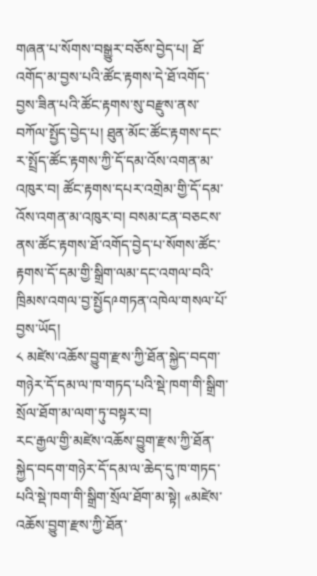གཞན་པ་སོགས་བསྒྱུར་བཅོས་བྱེད་པ། ཐོ་འགོད་མ་བྱས་པའི་ཚོང་རྟགས་དེ་ཐོ་འགོད་བྱས་ཟིན་པའི་ཚོང་རྟགས་སུ་བརྫུས་ནས་བཀོལ་སྤྱོད་བྱེད་པ། ཐུན་མོང་ཚོང་རྟགས་དང་ར་སྤྲོད་ཚོང་རྟགས་ཀྱི་དོ་དམ་འོས་འགན་མ་འཁུར་བ། ཚོང་རྟགས་དཔར་འགྲེམ་གྱི་དོ་དམ་འོས་འགན་མ་འཁུར་བ། བསམ་ངན་བཅངས་ནས་ཚོང་རྟགས་ཐོ་འགོད་བྱེད་པ་སོགས་ཚོང་རྟགས་དོ་དམ་གྱི་སྒྲིག་ལམ་དང་འགལ་བའི་ཁྲིམས་འགལ་བྱ་སྤྱོད༩གཏན་འཁེལ་གསལ་པོ་བྱས་ཡོད།
༨ མཛེས་འཆོས་བྱུག་རྫས་ཀྱི་ཐོན་སྐྱེད་བདག་གཉེར་དོ་དམ་ལ་ཁ་གཏད་པའི་སྡེ་ཁག་གི་སྒྲིག་སྲོལ་ཐོག་མ་ལག་ཏུ་བསྟར་བ།
རང་རྒྱལ་གྱི་མཛེས་འཆོས་བྱུག་རྫས་ཀྱི་ཐོན་སྐྱེད་བདག་གཉེར་དོ་དམ་ལ་ཆེད་དུ་ཁ་གཏད་པའི་སྡེ་ཁག་གི་སྒྲིག་སྲོལ་ཐོག་མ་སྟེ། «མཛེས་འཆོས་བྱུག་རྫས་ཀྱི་ཐོན་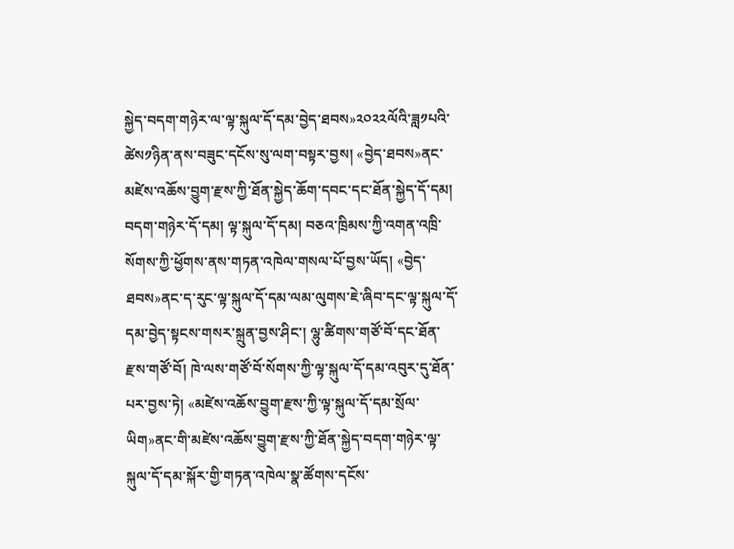སྐྱེད་བདག་གཉེར་ལ་ལྟ་སྐུལ་དོ་དམ་བྱེད་ཐབས»༢༠༢༢ལོའི་ཟླ༡པའི་ཚེས༡ཉིན་ནས་བཟུང་དངོས་སུ་ལག་བསྟར་བྱས། «བྱེད་ཐབས»ནང་མཛེས་འཆོས་བྱུག་རྫས་ཀྱི་ཐོན་སྐྱེད་ཆོག་དབང་དང་ཐོན་སྐྱེད་དོ་དམ། བདག་གཉེར་དོ་དམ། ལྟ་སྐུལ་དོ་དམ། བཅའ་ཁྲིམས་ཀྱི་འགན་འཁྲི་སོགས་ཀྱི་ཕྱོགས་ནས་གཏན་འཁེལ་གསལ་པོ་བྱས་ཡོད། «བྱེད་ཐབས»ནང་ད་རུང་ལྟ་སྐུལ་དོ་དམ་ལམ་ལུགས་ཇེ་ཞིབ་དང་ལྟ་སྐུལ་དོ་དམ་བྱེད་སྟངས་གསར་སྐྲུན་བྱས་ཤིང་། ལྷུ་ཚིགས་གཙོ་བོ་དང་ཐོན་རྫས་གཙོ་བོ། ཁེ་ལས་གཙོ་བོ་སོགས་ཀྱི་ལྟ་སྐུལ་དོ་དམ་འབུར་དུ་ཐོན་པར་བྱས་ཏེ། «མཛེས་འཆོས་བྱུག་རྫས་ཀྱི་ལྟ་སྐུལ་དོ་དམ་སྲོལ་ཡིག»ནང་གི་མཛེས་འཆོས་བྱུག་རྫས་ཀྱི་ཐོན་སྐྱེད་བདག་གཉེར་ལྟ་སྐུལ་དོ་དམ་སྐོར་གྱི་གཏན་འཁེལ་སྣ་ཚོགས་དངོས་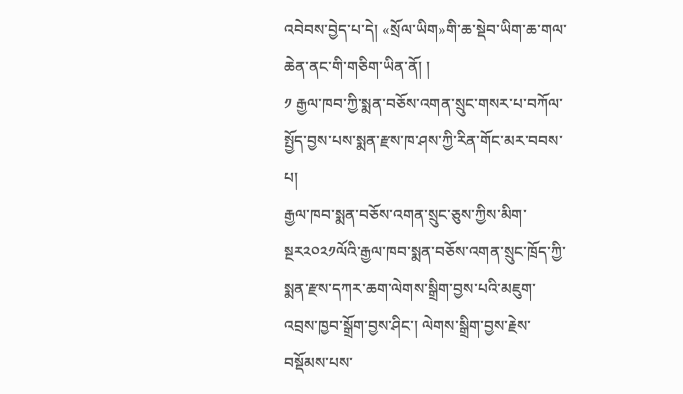འབེབས་བྱེད་པ་དེ། «སྲོལ་ཡིག»གི་ཆ་སྡེབ་ཡིག་ཆ་གལ་ཆེན་ནང་གི་གཅིག་ཡིན་ནོ། །
༡ རྒྱལ་ཁབ་ཀྱི་སྨན་བཅོས་འགན་སྲུང་གསར་པ་བཀོལ་སྤྱོད་བྱས་པས་སྨན་རྫས་ཁ་ཤས་ཀྱི་རིན་གོང་མར་བབས་པ།
རྒྱལ་ཁབ་སྨན་བཅོས་འགན་སྲུང་ཅུས་ཀྱིས་མིག་སྔར༢༠༢༡ལོའི་རྒྱལ་ཁབ་སྨན་བཅོས་འགན་སྲུང་ཁྲོད་ཀྱི་སྨན་རྫས་དཀར་ཆག་ལེགས་སྒྲིག་བྱས་པའི་མཇུག་འབྲས་ཁྱབ་སྒྲོག་བྱས་ཤིང་། ལེགས་སྒྲིག་བྱས་རྗེས་བསྡོམས་པས་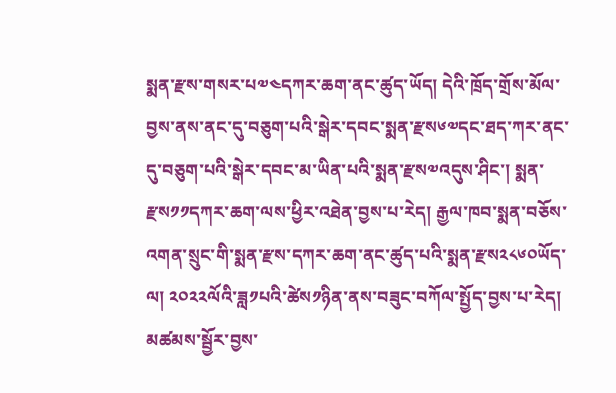སྨན་རྫས་གསར་པ༧༤དཀར་ཆག་ནང་ཚུད་ཡོད། དེའི་ཁྲོད་གྲོས་མོལ་བྱས་ནས་ནང་དུ་བཅུག་པའི་སྒེར་དབང་སྨན་རྫས༦༧དང་ཐད་ཀར་ནང་དུ་བཅུག་པའི་སྒེར་དབང་མ་ཡིན་པའི་སྨན་རྫས༧འདུས་ཤིང་། སྨན་རྫས༡༡དཀར་ཆག་ལས་ཕྱིར་འཐེན་བྱས་པ་རེད། རྒྱལ་ཁབ་སྨན་བཅོས་འགན་སྲུང་གི་སྨན་རྫས་དཀར་ཆག་ནང་ཚུད་པའི་སྨན་རྫས༢༨༦༠ཡོད་ལ། ༢༠༢༢ལོའི་ཟླ༡པའི་ཚེས༡ཉིན་ནས་བཟུང་བཀོལ་སྤྱོད་བྱས་པ་རེད།
མཚམས་སྦྱོར་བྱས་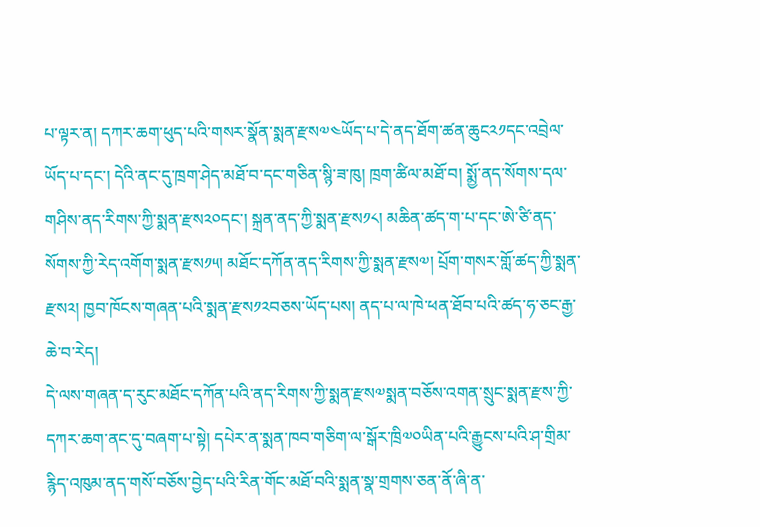པ་ལྟར་ན། དཀར་ཆག་ཕུད་པའི་གསར་སྣོན་སྨན་རྫས༧༤ཡོད་པ་དེ་ནད་ཐོག་ཚན་ཆུང༢༡དང་འབྲེལ་ཡོད་པ་དང་། དེའི་ནང་དུ་ཁྲག་ཤེད་མཐོ་བ་དང་གཅིན་སྙི་ཟ་ཁུ། ཁྲག་ཚིལ་མཐོ་བ། སྨྱོ་ནད་སོགས་དལ་གཤིས་ནད་རིགས་ཀྱི་སྨན་རྫས༢༠དང་། སྐྲན་ནད་ཀྱི་སྨན་རྫས༡༨། མཆིན་ཚད་ག་པ་དང་ཨེ་ཙི་ནད་སོགས་ཀྱི་རེད་འགོག་སྨན་རྫས༡༥། མཐོང་དཀོན་ནད་རིགས་ཀྱི་སྨན་རྫས༧། པྲོག་གསར་གློ་ཚད་ཀྱི་སྨན་རྫས༢། ཁྱབ་ཁོངས་གཞན་པའི་སྨན་རྫས༡༢བཅས་ཡོད་པས། ནད་པ་ལ་ཁེ་ཕན་ཐོབ་པའི་ཚད་ཧ་ཅང་རྒྱ་ཆེ་བ་རེད།
དེ་ལས་གཞན་ད་རུང་མཐོང་དཀོན་པའི་ནད་རིགས་ཀྱི་སྨན་རྫས༧སྨན་བཅོས་འགན་སྲུང་སྨན་རྫས་ཀྱི་དཀར་ཆག་ནང་དུ་བཞག་པ་སྟེ། དཔེར་ན་སྨན་ཁབ་གཅིག་ལ་སྒོར་ཁྲི༧༠ཡིན་པའི་རྒྱུངས་པའི་ཤ་གྲིམ་རྙིད་འཁུམ་ནད་གསོ་བཅོས་བྱེད་པའི་རིན་གོང་མཐོ་བའི་སྨན་སྣ་གྲགས་ཅན་ནོ་ཞི་ན་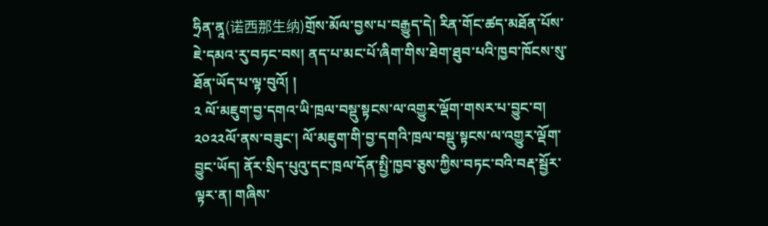ཧྲིན་ནཱ(诺西那生纳)གྲོས་མོལ་བྱས་པ་བརྒྱུད་དེ། རིན་གོང་ཚད་མཐོན་པོས་ཇེ་དམའ་རུ་བཏང་བས། ནད་པ་མང་པོ་ཞིག་གིས་ཐེག་ཐུབ་པའི་ཁྱབ་ཁོངས་སུ་ཐོན་ཡོད་པ་ལྟ་བུའོ། །
༢ ལོ་མཇུག་བྱ་དགའ་ཡི་ཁྲལ་བསྡུ་སྟངས་ལ་འགྱུར་ལྡོག་གསར་པ་བྱུང་བ།
༢༠༢༢ལོ་ནས་བཟུང་། ལོ་མཇུག་གི་བྱ་དགའི་ཁྲལ་བསྡུ་སྟངས་ལ་འགྱུར་ལྡོག་བྱུང་ཡོད། ནོར་སྲིད་པུའུ་དང་ཁྲལ་དོན་སྤྱི་ཁྱབ་ཅུས་ཀྱིས་བཏང་བའི་བརྡ་སྦྱོར་ལྟར་ན། གཞིས་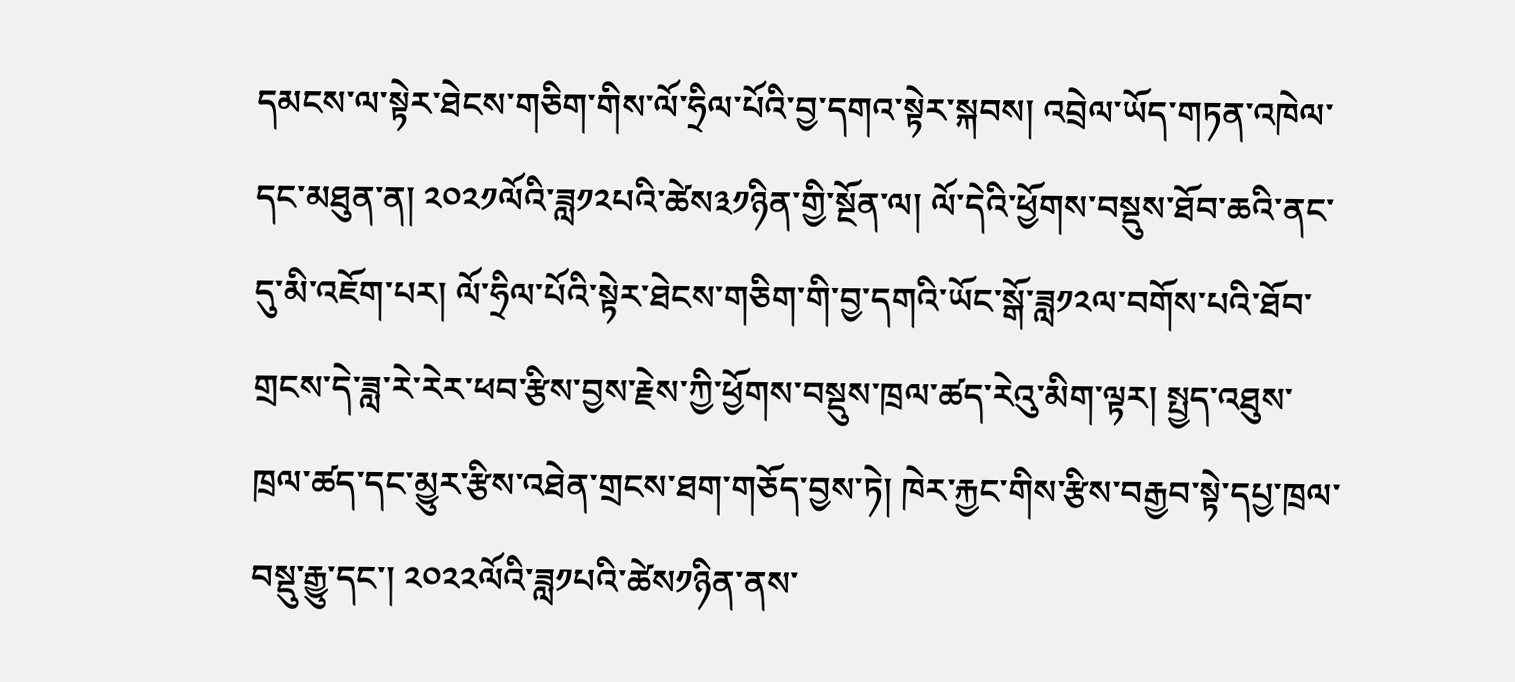དམངས་ལ་སྟེར་ཐེངས་གཅིག་གིས་ལོ་ཧྲིལ་པོའི་བྱ་དགའ་སྟེར་སྐབས། འབྲེལ་ཡོད་གཏན་འཁེལ་དང་མཐུན་ན། ༢༠༢༡ལོའི་ཟླ༡༢པའི་ཚེས༣༡ཉིན་གྱི་སྔོན་ལ། ལོ་དེའི་ཕྱོགས་བསྡུས་ཐོབ་ཆའི་ནང་དུ་མི་འཇོག་པར། ལོ་ཧྲིལ་པོའི་སྟེར་ཐེངས་གཅིག་གི་བྱ་དགའི་ཡོང་སྒོ་ཟླ༡༢ལ་བགོས་པའི་ཐོབ་གྲངས་དེ་ཟླ་རེ་རེར་ཕབ་རྩིས་བྱས་རྗེས་ཀྱི་ཕྱོགས་བསྡུས་ཁྲལ་ཚད་རེའུ་མིག་ལྟར། སྤྱད་འཐུས་ཁྲལ་ཚད་དང་མྱུར་རྩིས་འཐེན་གྲངས་ཐག་གཅོད་བྱས་ཏེ། ཁེར་རྐྱང་གིས་རྩིས་བརྒྱབ་སྟེ་དཔྱ་ཁྲལ་བསྡུ་རྒྱུ་དང་། ༢༠༢༢ལོའི་ཟླ༡པའི་ཚེས༡ཉིན་ནས་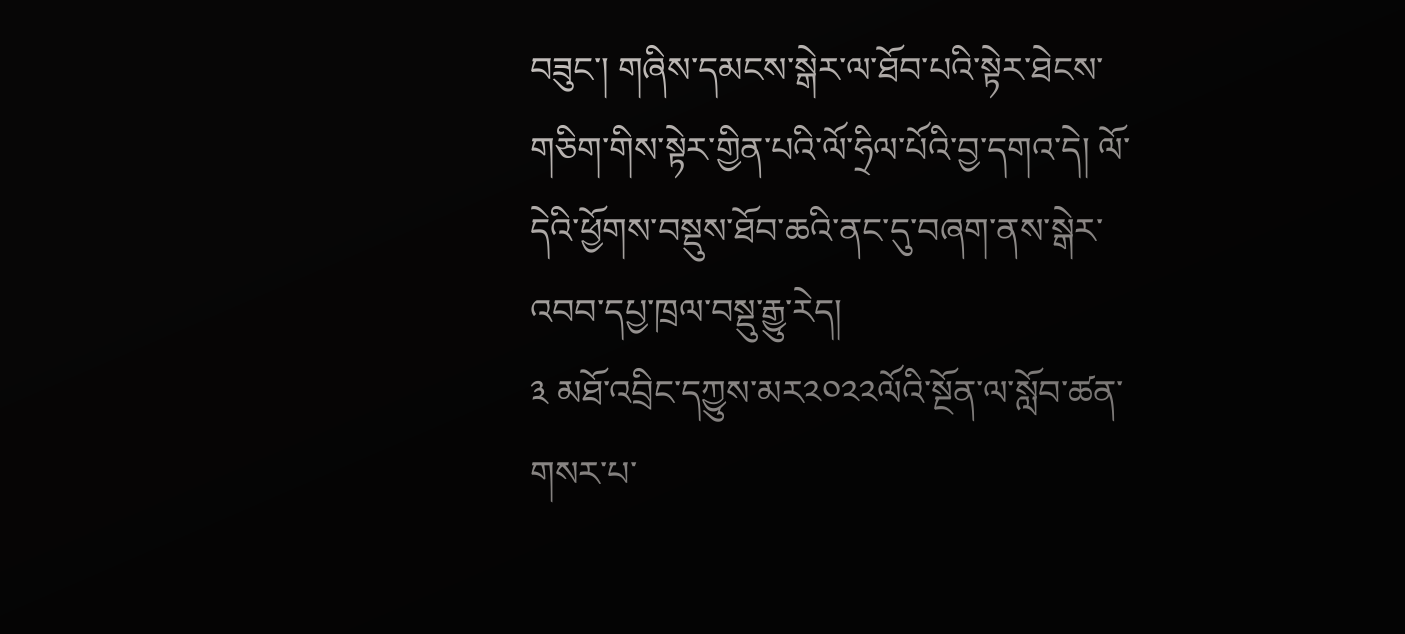བཟུང་། གཞིས་དམངས་སྒེར་ལ་ཐོབ་པའི་སྟེར་ཐེངས་གཅིག་གིས་སྟེར་གྱིན་པའི་ལོ་ཧྲིལ་པོའི་བྱ་དགའ་དེ། ལོ་དེའི་ཕྱོགས་བསྡུས་ཐོབ་ཆའི་ནང་དུ་བཞག་ནས་སྒེར་འབབ་དཔྱ་ཁྲལ་བསྡུ་རྒྱུ་རེད།
༣ མཐོ་འབྲིང་དཀྱུས་མར༢༠༢༢ལོའི་སྔོན་ལ་སློབ་ཚན་གསར་པ་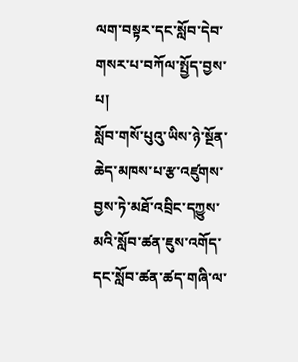ལག་བསྟར་དང་སློབ་དེབ་གསར་པ་བཀོལ་སྤྱོད་བྱས་པ།
སློབ་གསོ་པུའུ་ཡིས་ཉེ་སྔོན་ཆེད་མཁས་པ་རྩ་འཛུགས་བྱས་ཏེ་མཐོ་འབྲིང་དཀྱུས་མའི་སློབ་ཚན་ཇུས་འགོད་དང་སློབ་ཚན་ཚད་གཞི་ལ་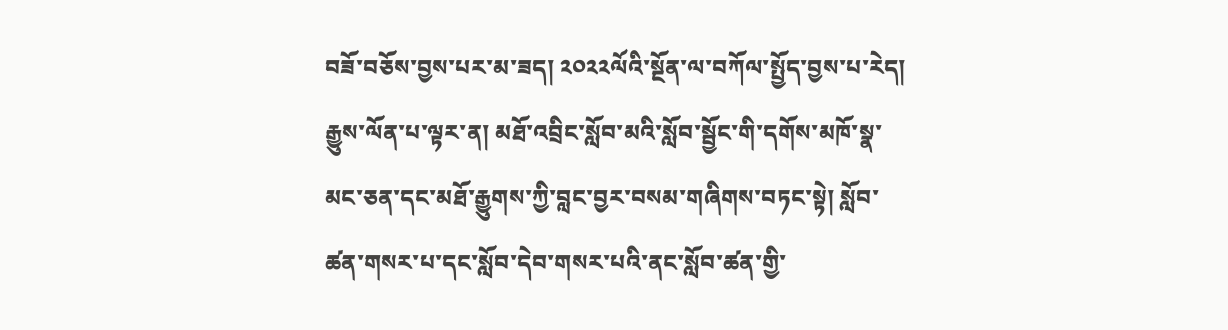བཟོ་བཅོས་བྱས་པར་མ་ཟད། ༢༠༢༢ལོའི་སྔོན་ལ་བཀོལ་སྤྱོད་བྱས་པ་རེད།
རྒྱུས་ལོན་པ་ལྟར་ན། མཐོ་འབྲིང་སློབ་མའི་སློབ་སྦྱོང་གི་དགོས་མཁོ་སྣ་མང་ཅན་དང་མཐོ་རྒྱུགས་ཀྱི་བླང་བྱར་བསམ་གཞིགས་བཏང་སྟེ། སློབ་ཚན་གསར་པ་དང་སློབ་དེབ་གསར་པའི་ནང་སློབ་ཚན་གྱི་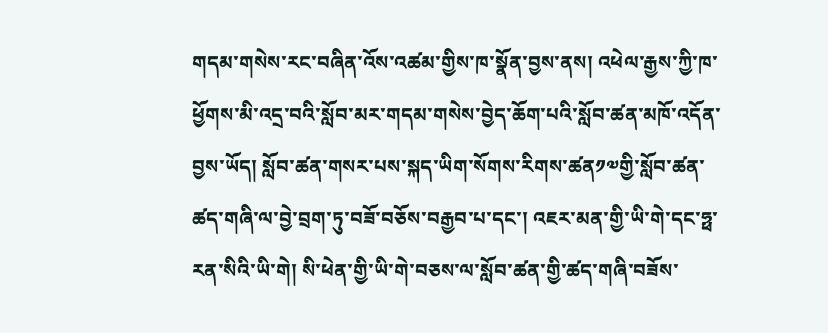གདམ་གསེས་རང་བཞིན་འོས་འཚམ་གྱིས་ཁ་སྣོན་བྱས་ནས། འཕེལ་རྒྱས་ཀྱི་ཁ་ཕྱོགས་མི་འདྲ་བའི་སློབ་མར་གདམ་གསེས་བྱེད་ཆོག་པའི་སློབ་ཚན་མཁོ་འདོན་བྱས་ཡོད། སློབ་ཚན་གསར་པས་སྐད་ཡིག་སོགས་རིགས་ཚན༡༧གྱི་སློབ་ཚན་ཚད་གཞི་ལ་བྱེ་བྲག་ཏུ་བཟོ་བཅོས་བརྒྱབ་པ་དང་། འཇར་མན་གྱི་ཡི་གེ་དང་ཧྥ་རན་སིའི་ཡི་གེ། སི་ཕེན་གྱི་ཡི་གེ་བཅས་ལ་སློབ་ཚན་གྱི་ཚད་གཞི་བཟོས་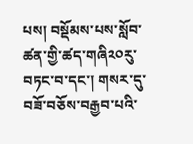པས། བསྡོམས་པས་སློབ་ཚན་གྱི་ཚད་གཞི༢༠རུ་བཏང་བ་དང་། གསར་དུ་བཟོ་བཅོས་བརྒྱབ་པའི་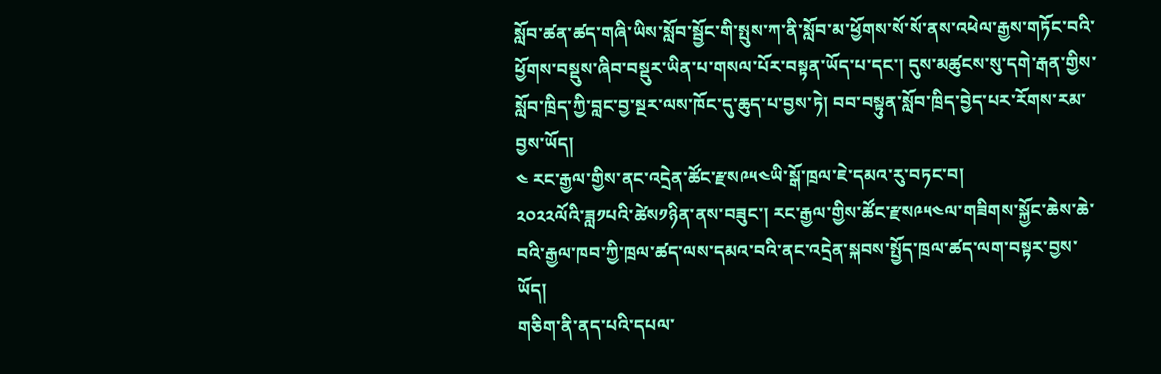སློབ་ཚན་ཚད་གཞི་ཡིས་སློབ་སྦྱོང་གི་སྤུས་ཀ་ནི་སློབ་མ་ཕྱོགས་སོ་སོ་ནས་འཕེལ་རྒྱས་གཏོང་བའི་ཕྱོགས་བསྡུས་ཞིབ་བསྡུར་ཡིན་པ་གསལ་པོར་བསྟན་ཡོད་པ་དང་། དུས་མཚུངས་སུ་དགེ་རྒན་གྱིས་སློབ་ཁྲིད་ཀྱི་བླང་བྱ་སྔར་ལས་ཁོང་དུ་ཆུད་པ་བྱས་ཏེ། བབ་བསྟུན་སློབ་ཁྲིད་བྱེད་པར་རོགས་རམ་བྱས་ཡོད།
༤ རང་རྒྱལ་གྱིས་ནང་འདྲེན་ཚོང་རྫས༩༥༤ཡི་སྒོ་ཁྲལ་ཇེ་དམའ་རུ་བཏང་བ།
༢༠༢༢ལོའི་ཟླ༡པའི་ཚེས༡ཉིན་ནས་བཟུང་། རང་རྒྱལ་གྱིས་ཚོང་རྫས༩༥༤ལ་གཟིགས་སྐྱོང་ཆེས་ཆེ་བའི་རྒྱལ་ཁབ་ཀྱི་ཁྲལ་ཚད་ལས་དམའ་བའི་ནང་འདྲེན་སྐབས་སྤྱོད་ཁྲལ་ཚད་ལག་བསྟར་བྱས་ཡོད།
གཅིག་ནི་ནད་པའི་དཔལ་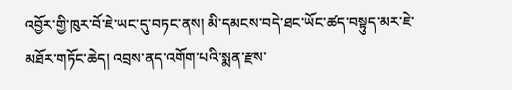འབྱོར་གྱི་ཁུར་བོ་ཇེ་ཡང་དུ་བཏང་ནས། མི་དམངས་བདེ་ཐང་ཡོང་ཚད་བསྟུད་མར་ཇེ་མཐོར་གཏོང་ཆེད། འབྲས་ནད་འགོག་པའི་སྨན་རྫས་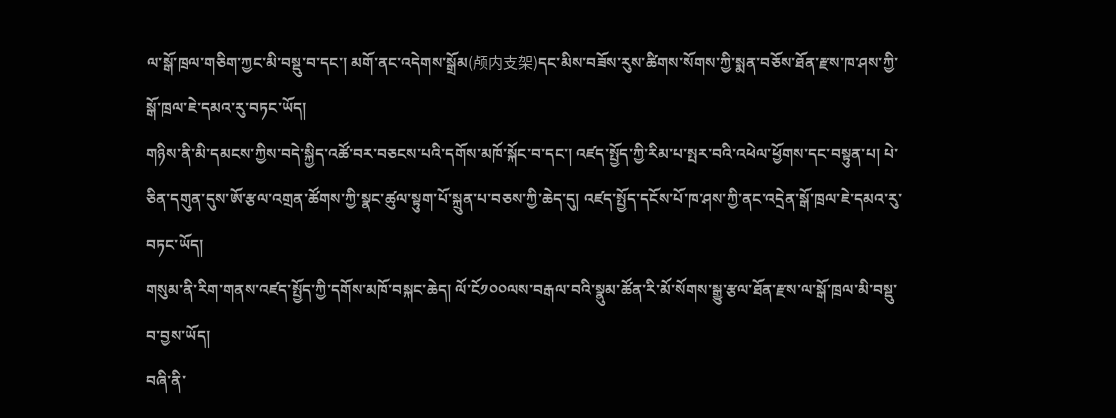ལ་སྒོ་ཁྲལ་གཅིག་ཀྱང་མི་བསྡུ་བ་དང་། མགོ་ནང་འདེགས་སྒྲོམ(颅内支架)དང་མིས་བཟོས་རུས་ཚིགས་སོགས་ཀྱི་སྨན་བཅོས་ཐོན་རྫས་ཁ་ཤས་ཀྱི་སྒོ་ཁྲལ་ཇེ་དམའ་རུ་བཏང་ཡོད།
གཉིས་ནི་མི་དམངས་ཀྱིས་བདེ་སྐྱིད་འཚོ་བར་བཅངས་པའི་དགོས་མཁོ་སྐོང་བ་དང་། འཛད་སྤྱོད་ཀྱི་རིམ་པ་སྤར་བའི་འཕེལ་ཕྱོགས་དང་བསྟུན་པ། པེ་ཅིན་དགུན་དུས་ཨོ་རྩལ་འགྲན་ཚོགས་ཀྱི་སྣང་ཚུལ་སྟུག་པོ་སྐྲུན་པ་བཅས་ཀྱི་ཆེད་དུ། འཛད་སྤྱོད་དངོས་པོ་ཁ་ཤས་ཀྱི་ནང་འདྲེན་སྒོ་ཁྲལ་ཇེ་དམའ་རུ་བཏང་ཡོད།
གསུམ་ནི་རིག་གནས་འཛད་སྤྱོད་ཀྱི་དགོས་མཁོ་བསྐང་ཆེད། ལོ་ངོ༡༠༠ལས་བརྒལ་བའི་སྣུམ་ཚོན་རི་མོ་སོགས་སྒྱུ་རྩལ་ཐོན་རྫས་ལ་སྒོ་ཁྲལ་མི་བསྡུ་བ་བྱས་ཡོད།
བཞི་ནི་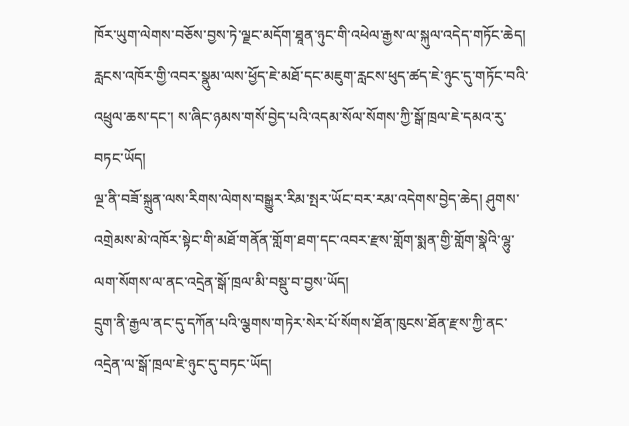ཁོར་ཡུག་ལེགས་བཅོས་བྱས་ཏེ་ལྗང་མདོག་ཐཱན་ཉུང་གི་འཕེལ་རྒྱས་ལ་སྐུལ་འདེད་གཏོང་ཆེད། རླངས་འཁོར་གྱི་འབར་སྣུམ་ལས་ཕྱོད་ཇེ་མཐོ་དང་མཇུག་རླངས་ཕུད་ཚད་ཇེ་ཉུང་དུ་གཏོང་བའི་འཕྲུལ་ཆས་དང་། ས་ཞིང་ཉམས་གསོ་བྱེད་པའི་འདམ་སོལ་སོགས་ཀྱི་སྒོ་ཁྲལ་ཇེ་དམའ་རུ་བཏང་ཡོད།
ལྔ་ནི་བཟོ་སྐྲུན་ལས་རིགས་ལེགས་བསྒྱུར་རིམ་སྤར་ཡོང་བར་རམ་འདེགས་བྱེད་ཆེད། ཤུགས་འགྲེམས་མེ་འཁོར་སྟེང་གི་མཐོ་གནོན་གློག་ཐག་དང་འབར་རྫས་གློག་སྨན་གྱི་གློག་སྣེའི་ལྷུ་ལག་སོགས་ལ་ནང་འདྲེན་སྒོ་ཁྲལ་མི་བསྡུ་བ་བྱས་ཡོད།
དྲུག་ནི་རྒྱལ་ནང་དུ་དཀོན་པའི་ལྕགས་གཏེར་སེར་པོ་སོགས་ཐོན་ཁུངས་ཐོན་རྫས་ཀྱི་ནང་འདྲེན་ལ་སྒོ་ཁྲལ་ཇེ་ཉུང་དུ་བཏང་ཡོད།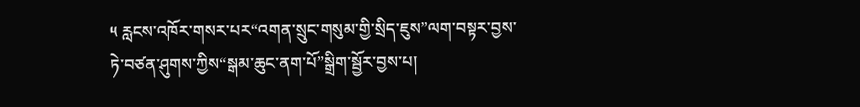༥ རླངས་འཁོར་གསར་པར“འགན་སྲུང་གསུམ་གྱི་སྲིད་ཇུས”ལག་བསྟར་བྱས་ཏེ་བཙན་ཤུགས་ཀྱིས“སྒམ་ཆུང་ནག་པོ”སྒྲིག་སྦྱོར་བྱས་པ།